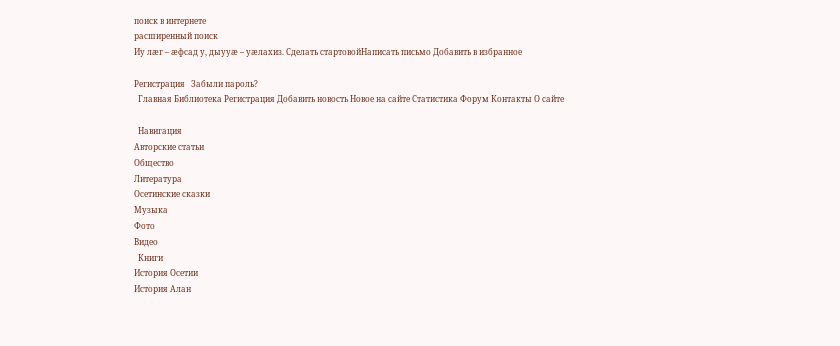поиск в интернете
расширенный поиск
Иу лæг – æфсад у, дыууæ – уæлахиз. Сделать стартовойНаписать письмо Добавить в избранное

Регистрация   Забыли пароль?
  Главная Библиотека Регистрация Добавить новость Новое на сайте Статистика Форум Контакты О сайте

  Навигация
Авторские статьи
Общество
Литература
Осетинские сказки
Музыка
Фото
Видео
  Книги
История Осетии
История Алан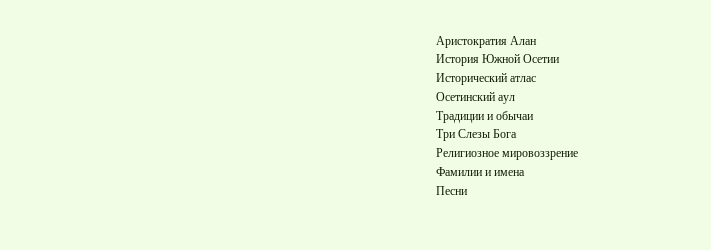Аристократия Алан
История Южной Осетии
Исторический атлас
Осетинский аул
Традиции и обычаи
Три Слезы Бога
Религиозное мировоззрение
Фамилии и имена
Песни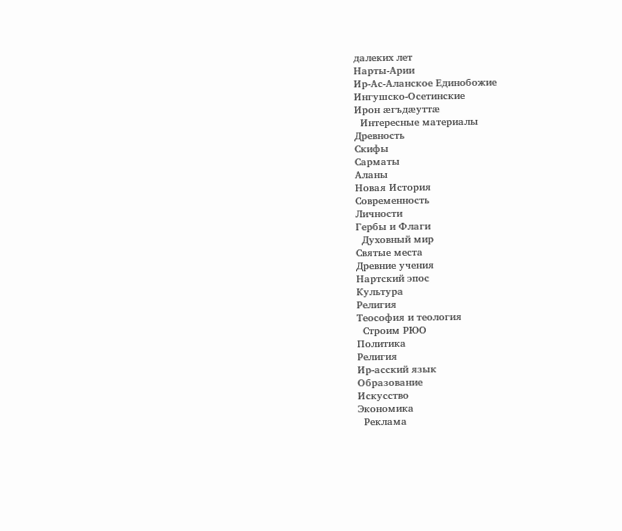далеких лет
Нарты-Арии
Ир-Ас-Аланское Единобожие
Ингушско-Осетинские
Ирон æгъдæуттæ
  Интересные материалы
Древность
Скифы
Сарматы
Аланы
Новая История
Современность
Личности
Гербы и Флаги
  Духовный мир
Святые места
Древние учения
Нартский эпос
Культура
Религия
Теософия и теология
  Строим РЮО
Политика
Религия
Ир-асский язык
Образование
Искусство
Экономика
  Реклама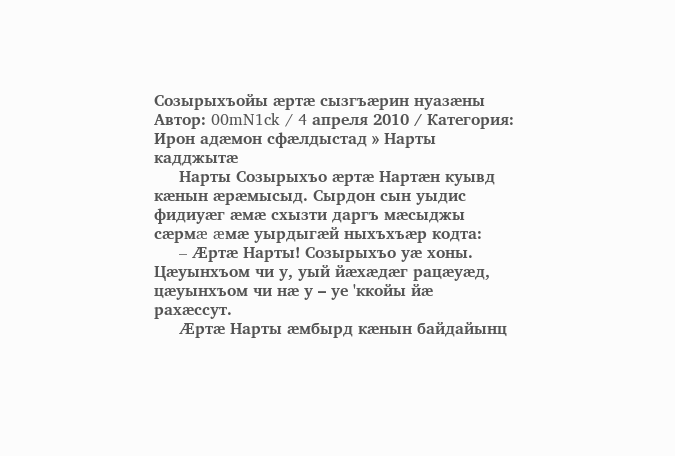Созырыхъойы æртæ сызгъæрин нуазæны
Автор: 00mN1ck / 4 апреля 2010 / Категория: Ирон адæмон сфæлдыстад » Нарты кадджытæ
     Нарты Созырыхъо æртæ Нартæн куывд кæнын æрæмысыд. Сырдон сын уыдис фидиуæг æмæ схызти даргъ мæсыджы сæрмæ æмæ уырдыгæй ныхъхъæр кодта:
     – Æртæ Нарты! Созырыхъо уæ хоны. Цæуынхъом чи у, уый йæхæдæг рацæуæд, цæуынхъом чи нæ у – уе 'ккойы йæ рахæссут.
     Æртæ Нарты æмбырд кæнын байдайынц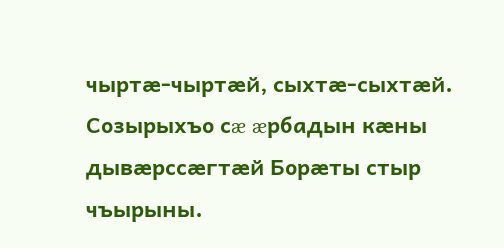чыртæ-чыртæй, сыхтæ-сыхтæй. Созырыхъо сæ æрбадын кæны дывæрссæгтæй Борæты стыр чъырыны.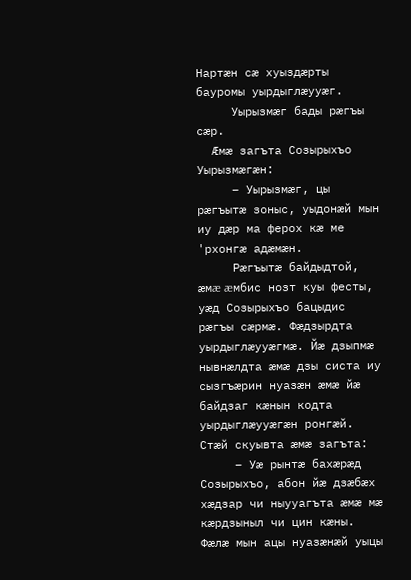Нартæн сæ хуыздæрты бауромы уырдыглæууæг.
     Уырызмæг бады рæгъы сæр.
     Æмæ загъта Созырыхъо Уырызмæгæн:
     – Уырызмæг, цы рæгъытæ зоныс, уыдонæй мын иу дæр ма ферох кæ ме 'рхонгæ адæмæн.
     Рæгъытæ байдыдтой, æмæ æмбис нозт куы фесты, уæд Созырыхъо бацыдис рæгъы сæрмæ. Фæдзырдта уырдыглæууæгмæ. Йæ дзыпмæ нывнæлдта æмæ дзы систа иу сызгъæрин нуазæн æмæ йæ байдзаг кæнын кодта уырдыглæууæгæн ронгæй. Стæй скуывта æмæ загъта:
     – Уæ рынтæ бахæрæд Созырыхъо, абон йæ дзæбæх хæдзар чи ныууагъта æмæ мæ кæрдзыныл чи цин кæны. Фæлæ мын ацы нуазæнæй уыцы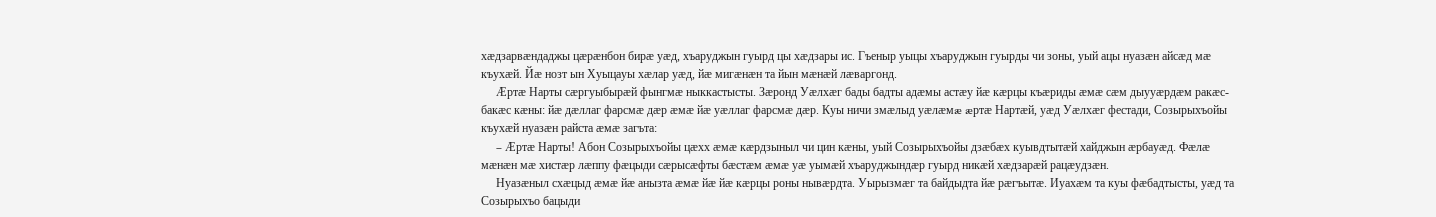хæдзарвæндаджы цæрæнбон бирæ уæд, хъаруджын гуырд цы хæдзары ис. Гъеныр уыцы хъаруджын гуырды чи зоны, уый ацы нуазæн айсæд мæ къухæй. Йæ нозт ын Хуыцауы хæлар уæд, йæ мигæнæн та йын мæнæй лæваргонд.
     Æртæ Нарты сæргуыбырæй фынгмæ ныккастысты. Зæронд Уæлхæг бады бадты адæмы астæу йæ кæрцы къæриды æмæ сæм дыууæрдæм ракæс-бакæс кæны: йæ дæллаг фарсмæ дæр æмæ йæ уæллаг фарсмæ дæр. Куы ничи змæлыд уæлæмæ æртæ Нартæй, уæд Уæлхæг фестади, Созырыхъойы къухæй нуазæн райста æмæ загъта:
     – Æртæ Нарты! Абон Созырыхъойы цæхх æмæ кæрдзыныл чи цин кæны, уый Созырыхъойы дзæбæх куывдтытæй хайджын æрбауæд. Фæлæ мæнæн мæ хистæр лæппу фæцыди сæрысæфты бæстæм æмæ уæ уымæй хъаруджындæр гуырд никæй хæдзарæй рацæудзæн.
     Нуазæныл схæцыд æмæ йæ анызта æмæ йæ йæ кæрцы роны нывæрдта. Уырызмæг та байдыдта йæ рæгъытæ. Иуахæм та куы фæбадтысты, уæд та Созырыхъо бацыди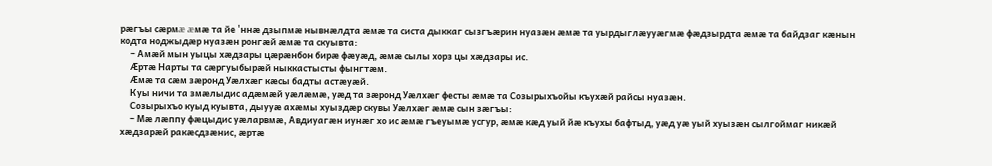рæгъы сæрмæ æмæ та йе 'ннæ дзыпмæ нывнæлдта æмæ та систа дыккаг сызгъæрин нуазæн æмæ та уырдыглæууæгмæ фæдзырдта æмæ та байдзаг кæнын кодта ноджыдæр нуазæн ронгæй æмæ та скуывта:
     – Амæй мын уыцы хæдзары цæрæнбон бирæ фæуæд, æмæ сылы хорз цы хæдзары ис.
     Æртæ Нарты та сæргуыбырæй ныккастысты фынгтæм.
     Æмæ та сæм зæронд Уæлхæг кæсы бадты астæуæй.
     Куы ничи та змæлыдис адæмæй уæлæмæ, уæд та зæронд Уæлхæг фесты æмæ та Созырыхъойы къухæй райсы нуазæн.
     Созырыхъо куыд куывта, дыууæ ахæмы хуыздæр скувы Уæлхæг æмæ сын зæгъы:
     – Мæ лæппу фæцыдис уæларвмæ, Авдиуагæн иунæг хо ис æмæ гъеуымæ усгур, æмæ кæд уый йæ къухы бафтыд, уæд уæ уый хуызæн сылгоймаг никæй хæдзарæй ракæсдзæнис, æртæ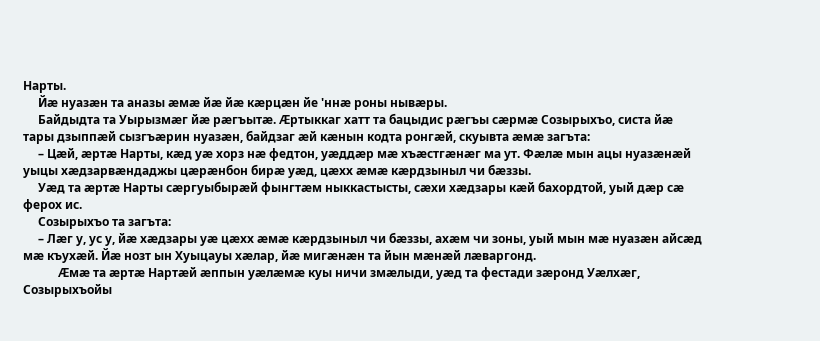Нарты.
     Йæ нуазæн та аназы æмæ йæ йæ кæрцæн йе 'ннæ роны нывæры.
     Байдыдта та Уырызмæг йæ рæгъытæ. Æртыккаг хатт та бацыдис рæгъы сæрмæ Созырыхъо, систа йæ тары дзыппæй сызгъæрин нуазæн, байдзаг æй кæнын кодта ронгæй, скуывта æмæ загъта:
     – Цæй, æртæ Нарты, кæд уæ хорз нæ федтон, уæддæр мæ хъæстгæнæг ма ут. Фæлæ мын ацы нуазæнæй уыцы хæдзарвæндаджы цæрæнбон бирæ уæд, цæхх æмæ кæрдзыныл чи бæззы.
     Уæд та æртæ Нарты сæргуыбырæй фынгтæм ныккастысты, сæхи хæдзары кæй бахордтой, уый дæр сæ ферох ис.
     Созырыхъо та загъта:
     – Лæг у, ус у, йæ хæдзары уæ цæхх æмæ кæрдзыныл чи бæззы, ахæм чи зоны, уый мын мæ нуазæн айсæд мæ къухæй. Йæ нозт ын Хуыцауы хæлар, йæ мигæнæн та йын мæнæй лæваргонд.
     Æмæ та æртæ Нартæй æппын уæлæмæ куы ничи змæлыди, уæд та фестади зæронд Уæлхæг, Созырыхъойы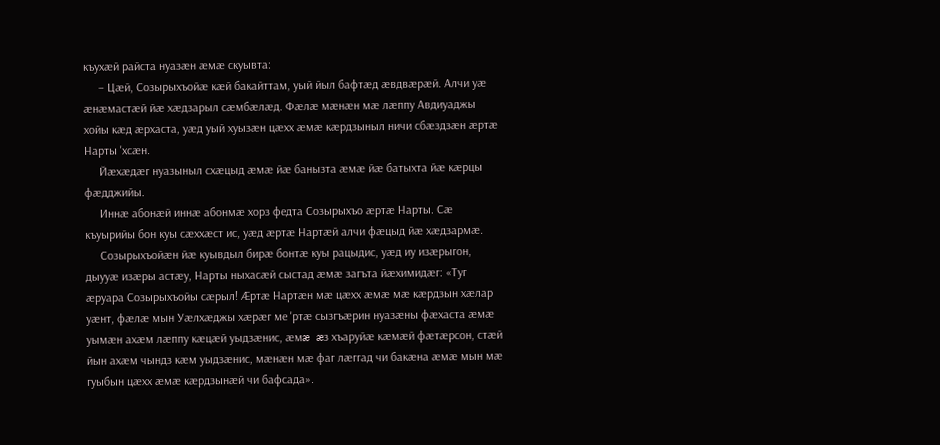къухæй райста нуазæн æмæ скуывта:
     – Цæй, Созырыхъойæ кæй бакайттам, уый йыл бафтæд æвдвæрæй. Алчи уæ æнæмастæй йæ хæдзарыл сæмбæлæд. Фæлæ мæнæн мæ лæппу Авдиуаджы хойы кæд æрхаста, уæд уый хуызæн цæхх æмæ кæрдзыныл ничи сбæздзæн æртæ Нарты 'хсæн.
     Йæхæдæг нуазыныл схæцыд æмæ йæ банызта æмæ йæ батыхта йæ кæрцы фæдджийы.
     Иннæ абонæй иннæ абонмæ хорз федта Созырыхъо æртæ Нарты. Сæ къуырийы бон куы сæххæст ис, уæд æртæ Нартæй алчи фæцыд йæ хæдзармæ.
     Созырыхъойæн йæ куывдыл бирæ бонтæ куы рацыдис, уæд иу изæрыгон, дыууæ изæры астæу, Нарты ныхасæй сыстад æмæ загъта йæхимидæг: «Туг æруара Созырыхъойы сæрыл! Æртæ Нартæн мæ цæхх æмæ мæ кæрдзын хæлар уæнт, фæлæ мын Уæлхæджы хæрæг ме 'ртæ сызгъæрин нуазæны фæхаста æмæ уымæн ахæм лæппу кæцæй уыдзæнис, æмæ æз хъаруйæ кæмæй фæтæрсон, стæй йын ахæм чындз кæм уыдзæнис, мæнæн мæ фаг лæггад чи бакæна æмæ мын мæ гуыбын цæхх æмæ кæрдзынæй чи бафсада».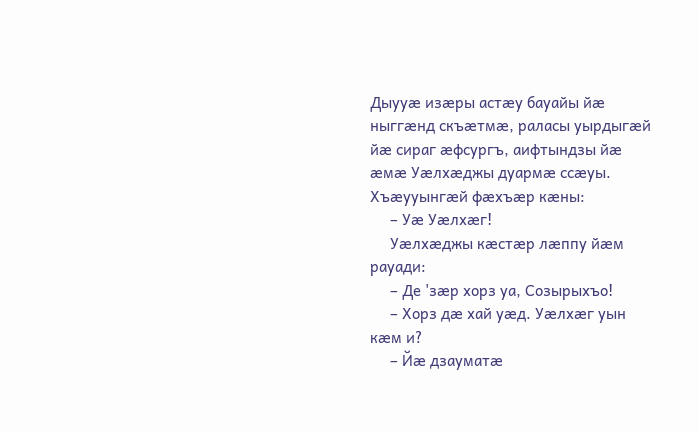Дыууæ изæры астæу бауайы йæ ныггæнд скъæтмæ, раласы уырдыгæй йæ сираг æфсургъ, аифтындзы йæ æмæ Уæлхæджы дуармæ ссæуы. Хъæууынгæй фæхъæр кæны:
     – Уæ Уæлхæг!
     Уæлхæджы кæстæр лæппу йæм рауади:
     – Де 'зæр хорз уа, Cозырыхъо!
     – Хорз дæ хай уæд. Уæлхæг уын кæм и?
     – Йæ дзауматæ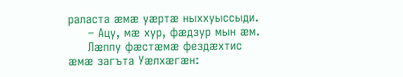раласта æмæ уæртæ ныххуыссыди.
     – Ацу, мæ хур, фæдзур мын æм.
     Лæппу фæстæмæ фездæхтис æмæ загъта Уæлхæгæн: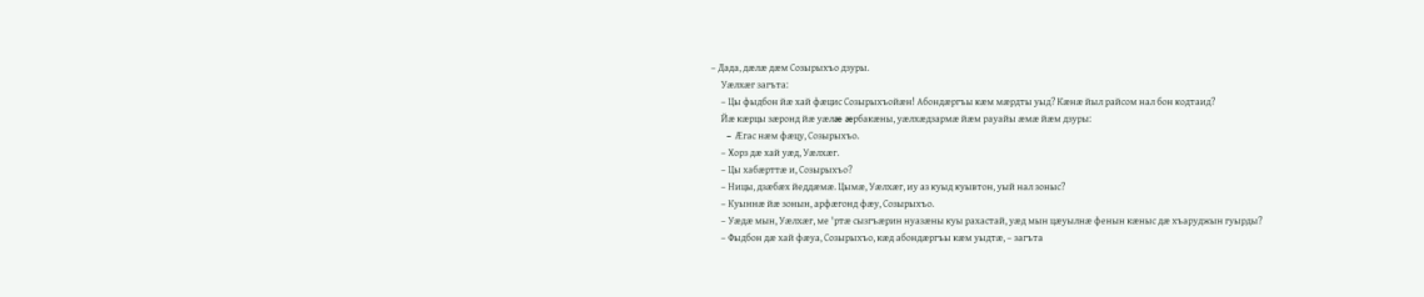– Дада, дæлæ дæм Созырыхъо дзуры.
     Уæлхæг загъта:
     – Цы фыдбон йæ хай фæцис Созырыхъойæн! Абондæргъы кæм мæрдты уыд? Кæнæ йыл райсом нал бон кодтаид?
     Йæ кæрцы зæронд йæ уæлæ æрбакæны, уæлхæдзармæ йæм рауайы æмæ йæм дзуры:
     – Æгас нæм фæцу, Созырыхъо.
     – Хорз дæ хай уæд, Уæлхæг.
     – Цы хабæрттæ и, Созырыхъо?
     – Ницы, дзæбæх йеддæмæ. Цымæ, Уæлхæг, иу аз куыд куывтон, уый нал зоныс?
     – Куыннæ йæ зонын, арфæгонд фæу, Созырыхъо.
     – Уæдæ мын, Уæлхæг, ме 'ртæ сызгъæрин нуазæны куы рахастай, уæд мын цæуылнæ фенын кæныс дæ хъаруджын гуырды?
     – Фыдбон дæ хай фæуа, Cозырыхъо, кæд абондæргъы кæм уыдтæ, – загъта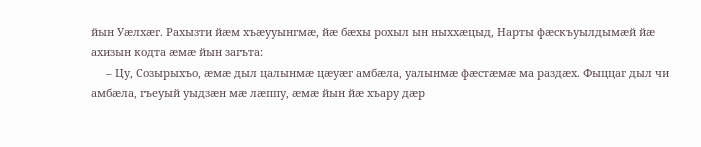йын Уæлхæг. Рахызти йæм хъæууынгмæ, йæ бæхы рохыл ын ныххæцыд, Нарты фæскъуылдымæй йæ ахизын кодта æмæ йын загъта:
     – Цу, Созырыхъо, æмæ дыл цалынмæ цæуæг амбæла, уалынмæ фæстæмæ ма раздæх. Фыццаг дыл чи амбæла, гъеуый уыдзæн мæ лæппу, æмæ йын йæ хъару дæр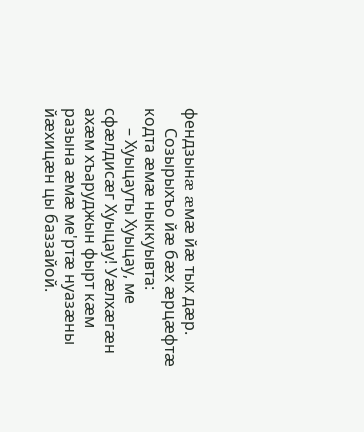фендзынæ æмæ йæ тых дæр.
     Созырыхъо йæ бæх æрцæфтæ кодта æмæ ныккуывта:
     – Хуыцауты Хуыцау, ме сфæлдисæг Хуыцау! Уæлхæгæн ахæм хъаруджын фырт кæм разына æмæ ме'ртæ нуазæны йæхицæн цы баззайой.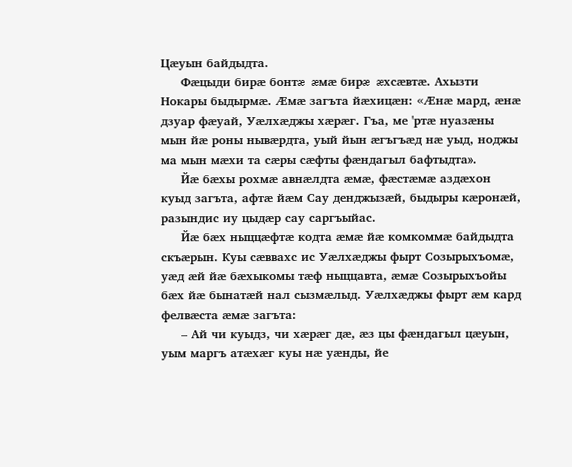Цæуын байдыдта.
     Фæцыди бирæ бонтæ æмæ бирæ æхсæвтæ. Ахызти Нокары быдырмæ. Æмæ загъта йæхицæн: «Æнæ мард, æнæ дзуар фæуай, Уæлхæджы хæрæг. Гъа, ме 'ртæ нуазæны мын йæ роны нывæрдта, уый йын æгъгъæд нæ уыд, ноджы ма мын мæхи та сæры сæфты фæндагыл бафтыдта».
     Йæ бæхы рохмæ авнæлдта æмæ, фæстæмæ аздæхон куыд загъта, афтæ йæм Сау денджызæй, быдыры кæронæй, разындис иу цыдæр сау саргъыйас.
     Йæ бæх ныццæфтæ кодта æмæ йæ комкоммæ байдыдта скъæрын. Куы сæввахс ис Уæлхæджы фырт Созырыхъомæ, уæд æй йæ бæхыкомы тæф ныццавта, æмæ Созырыхъойы бæх йæ бынатæй нал сызмæлыд. Уæлхæджы фырт æм кард фелвæста æмæ загъта:
     – Ай чи куыдз, чи хæрæг дæ, æз цы фæндагыл цæуын, уым маргъ атæхæг куы нæ уæнды, йе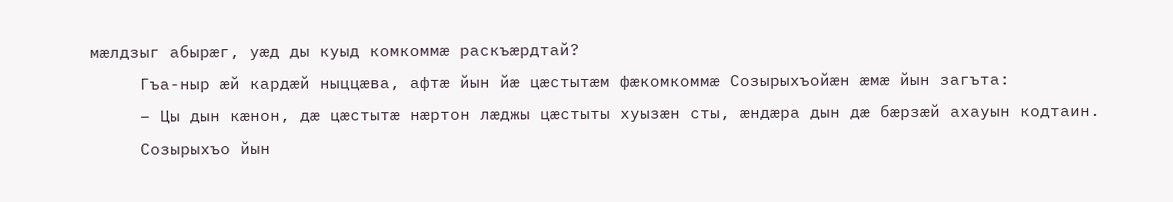мæлдзыг абырæг, уæд ды куыд комкоммæ раскъæрдтай?
     Гъа-ныр æй кардæй ныццæва, афтæ йын йæ цæстытæм фæкомкоммæ Созырыхъойæн æмæ йын загъта:
     – Цы дын кæнон, дæ цæстытæ нæртон лæджы цæстыты хуызæн сты, æндæра дын дæ бæрзæй ахауын кодтаин.
     Созырыхъо йын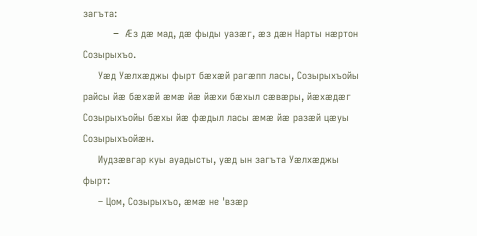загъта:
     – Æз дæ мад, дæ фыды уазæг, æз дæн Нарты нæртон Созырыхъо.
     Уæд Уæлхæджы фырт бæхæй рагæпп ласы, Cозырыхъойы райсы йæ бæхæй æмæ йæ йæхи бæхыл сæвæры, йæхæдæг Созырыхъойы бæхы йæ фæдыл ласы æмæ йæ разæй цæуы Созырыхъойæн.
     Иудзæвгар куы ауадысты, уæд ын загъта Уæлхæджы фырт:
     – Цом, Cозырыхъо, æмæ не 'взæр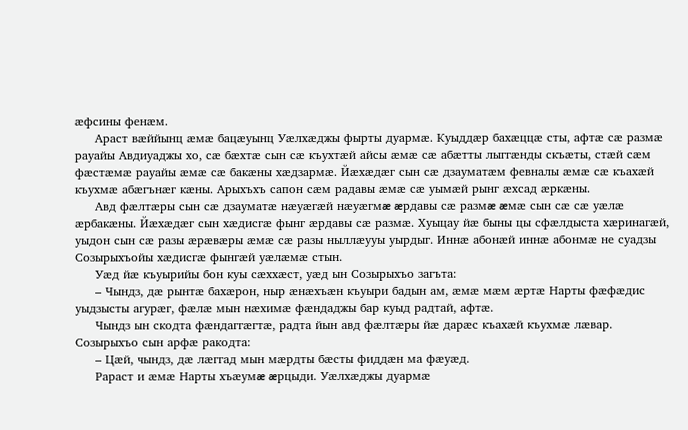æфсины фенæм.
     Араст вæййынц æмæ бацæуынц Уæлхæджы фырты дуармæ. Куыддæр бахæццæ сты, афтæ сæ размæ рауайы Авдиуаджы хо, сæ бæхтæ сын сæ къухтæй айсы æмæ сæ абæтты лыггæнды скъæты, стæй сæм фæстæмæ рауайы æмæ сæ бакæны хæдзармæ. Йæхæдæг сын сæ дзауматæм февналы æмæ сæ къахæй къухмæ абæгънæг кæны. Арыхъхъ сапон сæм радавы æмæ сæ уымæй рынг æхсад æркæны.
     Авд фæлтæры сын сæ дзауматæ нæуæгæй нæуæгмæ æрдавы сæ размæ æмæ сын сæ сæ уæлæ æрбакæны. Йæхæдæг сын хæдисгæ фынг æрдавы сæ размæ. Хуыцау йæ быны цы сфæлдыста хæринагæй, уыдон сын сæ разы æрæвæры æмæ сæ разы ныллæууы уырдыг. Иннæ абонæй иннæ абонмæ не суадзы Созырыхъойы хæдисгæ фынгæй уæлæмæ стын.
     Уæд йæ къуырийы бон куы сæххæст, уæд ын Созырыхъо загъта:
     – Чындз, дæ рынтæ бахæрон, ныр æнæхъæн къуыри бадын ам, æмæ мæм æртæ Нарты фæфæдис уыдзысты агурæг, фæлæ мын нæхимæ фæндаджы бар куыд радтай, афтæ.
     Чындз ын скодта фæндаггæгтæ, радта йын авд фæлтæры йæ дарæс къахæй къухмæ лæвар. Созырыхъо сын арфæ ракодта:
     – Цæй, чындз, дæ лæггад мын мæрдты бæсты фиддæн ма фæуæд.
     Рараст и æмæ Нарты хъæумæ æрцыди. Уæлхæджы дуармæ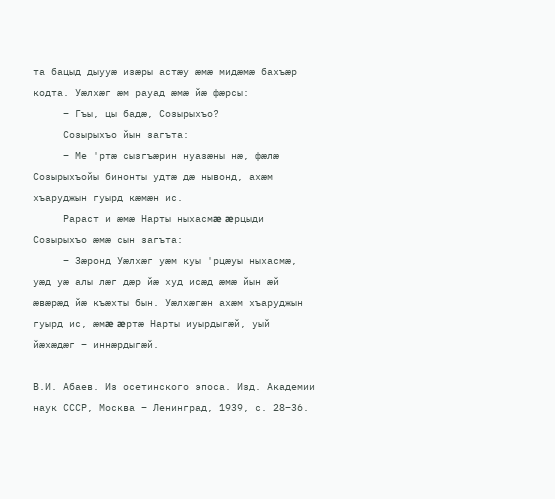та бацыд дыууæ изæры астæу æмæ мидæмæ бахъæр кодта. Уæлхæг æм рауад æмæ йæ фæрсы:
     – Гъы, цы бадæ, Созырыхъо?
     Созырыхъо йын загъта:
     – Ме 'ртæ сызгъæрин нуазæны нæ, фæлæ Созырыхъойы бинонты удтæ дæ нывонд, ахæм хъаруджын гуырд кæмæн ис.
     Рараст и æмæ Нарты ныхасмæ æрцыди Созырыхъо æмæ сын загъта:
     – Зæронд Уæлхæг уæм куы 'рцæуы ныхасмæ, уæд уæ алы лæг дæр йæ худ исæд æмæ йын æй æвæрæд йæ къæхты бын. Уæлхæгæн ахæм хъаруджын гуырд ис, æмæ æртæ Нарты иуырдыгæй, уый йæхæдæг – иннæрдыгæй.

В.И. Абаев. Из осетинского эпоса. Изд. Академии наук СССР, Москва – Ленинград, 1939, с. 28–36.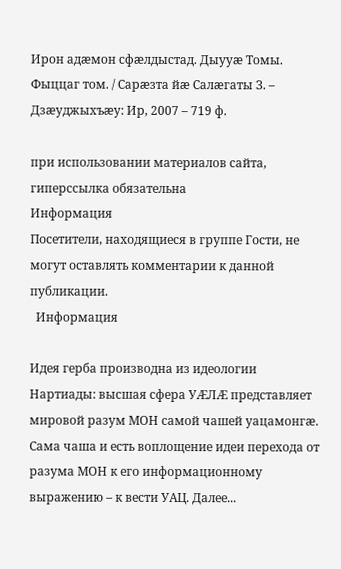Ирон адæмон сфæлдыстад. Дыууæ Томы. Фыццаг том. / Сарæзта йæ Салæгаты З. – Дзæуджыхъæу: Ир, 2007 – 719 ф.

при использовании материалов сайта, гиперссылка обязательна
Информация
Посетители, находящиеся в группе Гости, не могут оставлять комментарии к данной публикации.
  Информация

Идея герба производна из идеологии Нартиады: высшая сфера УÆЛÆ представляет мировой разум МОН самой чашей уацамонгæ. Сама чаша и есть воплощение идеи перехода от разума МОН к его информационному выражению – к вести УАЦ. Далее...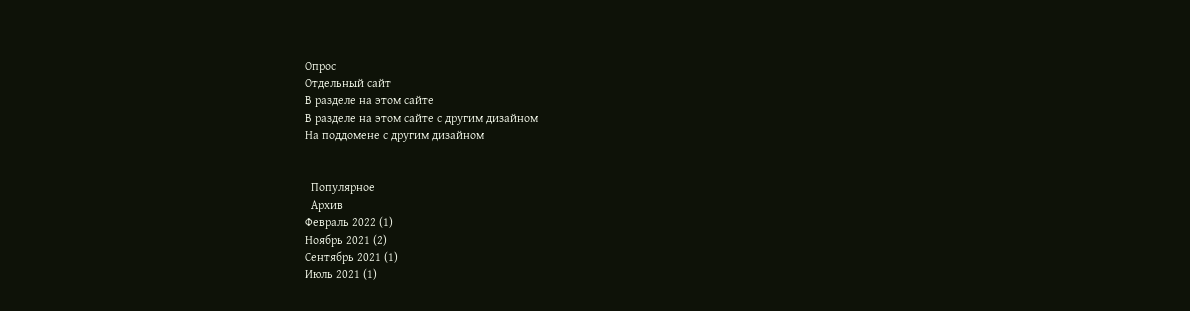Опрос
Отдельный сайт
В разделе на этом сайте
В разделе на этом сайте с другим дизайном
На поддомене с другим дизайном


  Популярное
  Архив
Февраль 2022 (1)
Ноябрь 2021 (2)
Сентябрь 2021 (1)
Июль 2021 (1)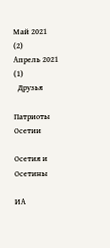Май 2021 (2)
Апрель 2021 (1)
  Друзья

Патриоты Осетии

Осетия и Осетины

ИА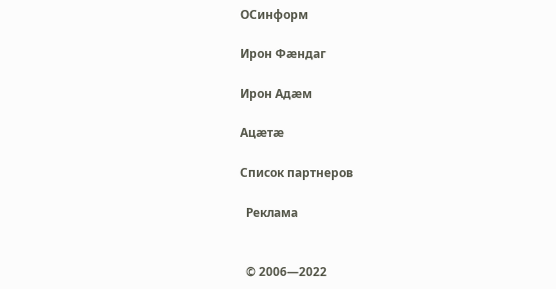ОСинформ

Ирон Фæндаг

Ирон Адæм

Ацæтæ

Список партнеров

  Реклама


  © 2006—2022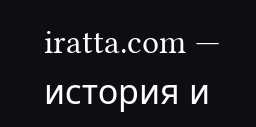iratta.com — история и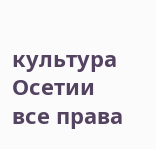культура Осетии
все права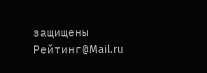защищены
Рейтинг@Mail.ru